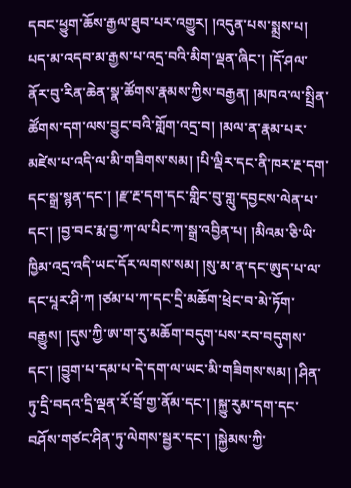དབང་ཕྱུག་ཆོས་རྒྱལ་ཐུབ་པར་འགྱུར། །འདུན་པས་སྨྲས་པ། པད་མ་འདབ་མ་རྒྱས་པ་འདྲ་བའི་མིག་ལྡན་ཞིང་། །དོ་ཤལ་ནོར་བུ་རིན་ཆེན་སྣ་ཚོགས་རྣམས་ཀྱིས་བརྒྱན། །མཁའ་ལ་སྤྲིན་ཚོགས་དག་ལས་བྱུང་བའི་གློག་འདྲ་བ། །མལ་ན་རྣམ་པར་མཛེས་པ་འདི་ལ་མི་གཟིགས་སམ། །པི་ལྡིར་དང་ནི་ཁར་རྔ་དག་དང་སྒྲ་སྙན་དང་། །རྫ་རྔ་དག་དང་གླིང་བུ་གླུ་དབྱངས་ལེན་པ་དང་། །བྱ་བང་རྨ་བྱ་ཀ་ལ་པིང་ཀ་སྒྲ་འབྱིན་པ། །མིའམ་ཅི་ཡི་ཁྱིམ་འདྲ་འདི་ཡང་དོར་ལགས་སམ། །སུ་མ་ན་དང་ཨུད་པ་ལ་དང་པཱར་ཤི་ཀ །ཙམ་པ་ཀ་དང་དྲི་མཆོག་ཕྲེང་བ་མེ་ཏོག་བརྒྱུས། །དུས་ཀྱི་ཨ་ག་རུ་མཆོག་བདུག་པས་རབ་བདུགས་དང་། །བྱུག་པ་དམ་པ་དེ་དག་ལ་ཡང་མི་གཟིགས་སམ། །ཤིན་ཏུ་དྲི་བདའ་དྲི་ལྡན་རོ་བྲོ་གྱ་ནོམ་དང་། །སྐྱུ་རུམ་དག་དང་བཤོས་གཙང་ཤིན་ཏུ་ལེགས་སྦྱར་དང་། །སྐྱེམས་ཀྱི་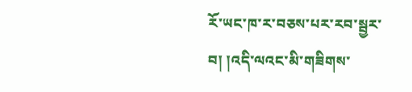རོ་ཡང་ཁ་ར་བཅས་པར་རབ་སྦྱར་བ། །འདི་ལའང་མི་གཟིགས་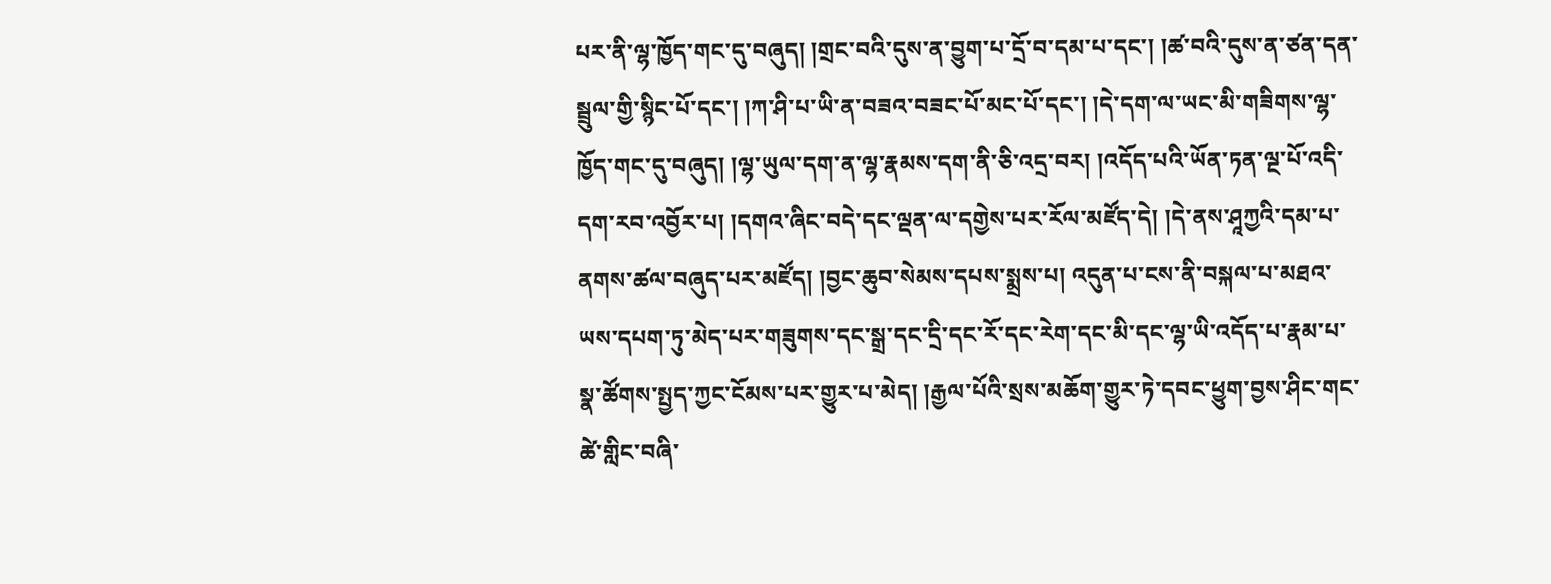པར་ནི་ལྷ་ཁྱོད་གང་དུ་བཞུད། །གྲང་བའི་དུས་ན་བྱུག་པ་དྲོ་བ་དམ་པ་དང་། །ཚ་བའི་དུས་ན་ཙན་དན་སྦྲུལ་གྱི་སྙིང་པོ་དང་། །ཀ་ཤི་པ་ཡི་ན་བཟའ་བཟང་པོ་མང་པོ་དང་། །དེ་དག་ལ་ཡང་མི་གཟིགས་ལྷ་ཁྱོད་གང་དུ་བཞུད། །ལྷ་ཡུལ་དག་ན་ལྷ་རྣམས་དག་ནི་ཅི་འདྲ་བར། །འདོད་པའི་ཡོན་ཏན་ལྔ་པོ་འདི་དག་རབ་འབྱོར་པ། །དགའ་ཞིང་བདེ་དང་ལྡན་ལ་དགྱེས་པར་རོལ་མཛོད་དེ། །དེ་ནས་ཤཱཀྱའི་དམ་པ་ནགས་ཚལ་བཞུད་པར་མཛོད། །བྱང་ཆུབ་སེམས་དཔས་སྨྲས་པ། འདུན་པ་ངས་ནི་བསྐལ་པ་མཐའ་ཡས་དཔག་ཏུ་མེད་པར་གཟུགས་དང་སྒྲ་དང་དྲི་དང་རོ་དང་རེག་དང་མི་དང་ལྷ་ཡི་འདོད་པ་རྣམ་པ་སྣ་ཚོགས་སྤྱད་ཀྱང་ངོམས་པར་གྱུར་པ་མེད། །རྒྱལ་པོའི་སྲས་མཆོག་གྱུར་ཏེ་དབང་ཕྱུག་བྱས་ཤིང་གང་ཚེ་གླིང་བཞི་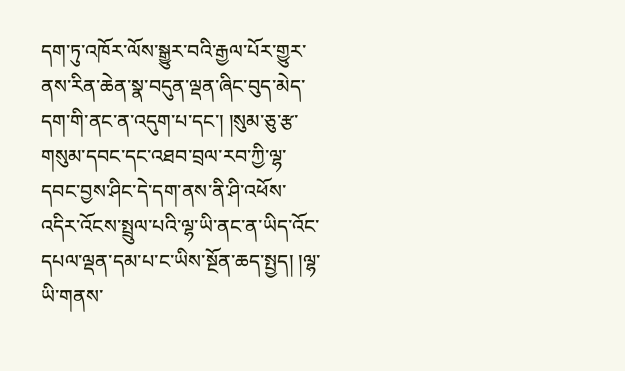དག་ཏུ་འཁོར་ལོས་སྒྱུར་བའི་རྒྱལ་པོར་གྱུར་ནས་རིན་ཆེན་སྣ་བདུན་ལྡན་ཞིང་བུད་མེད་དག་གི་ནང་ན་འདུག་པ་དང་། །སུམ་ཅུ་རྩ་གསུམ་དབང་དང་འཐབ་བྲལ་རབ་ཀྱི་ལྷ་དབང་བྱས་ཤིང་དེ་དག་ནས་ནི་ཤི་འཕོས་འདིར་འོངས་སྤྲུལ་པའི་ལྷ་ཡི་ནང་ན་ཡིད་འོང་དཔལ་ལྡན་དམ་པ་ང་ཡིས་སྔོན་ཆད་སྤྱད། །ལྷ་ཡི་གནས་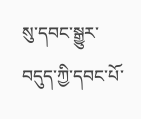སུ་དབང་སྒྱུར་བདུད་ཀྱི་དབང་པོ་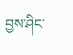བྱས་ཤིང་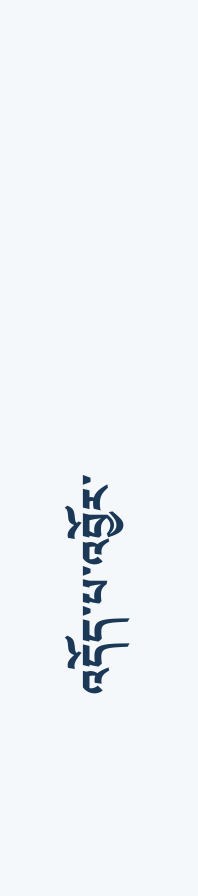འདོད་པ་འབྱོར་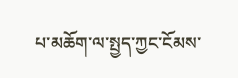པ་མཆོག་ལ་སྤྱད་ཀྱང་ངོམས་